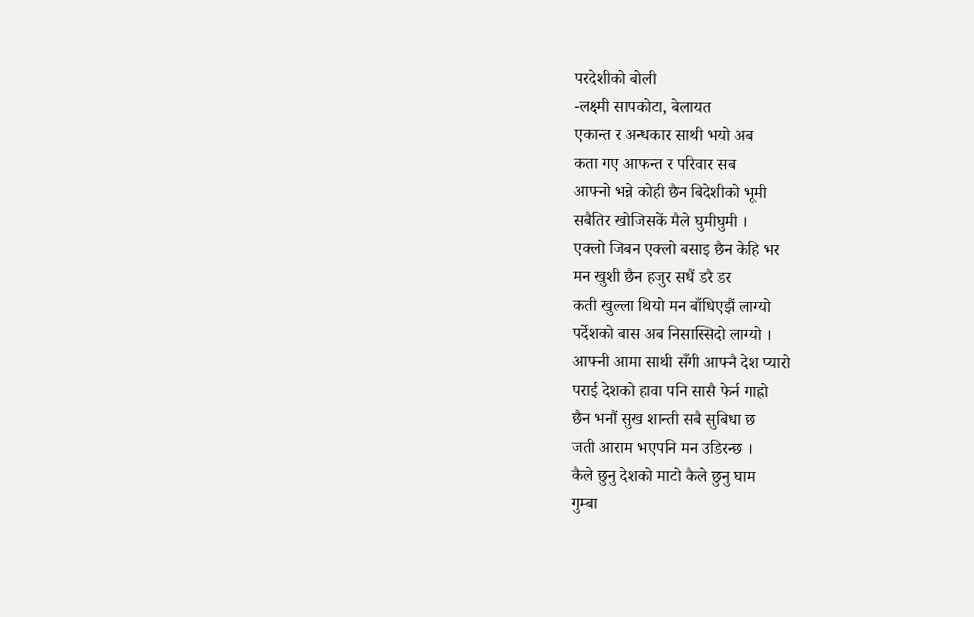परदेशीको बोली
-लक्ष्मी सापकोटा, बेलायत
एकान्त र अन्धकार साथी भयो अब
कता गए आफन्त र परिवार सब
आफ्नो भन्ने कोही छैन बिदेशीको भूमी
सबैतिर खोजिसकें मैले घुमीघुमी ।
एक्लो जिबन एक्लो बसाइ छैन केहि भर
मन खुशी छैन हजुर सधैं डरै डर
कती खुल्ला थियो मन बाँधिएझैं लाग्यो
पर्देशको बास अब निसास्सिदो लाग्यो ।
आफ्नी आमा साथी सँगी आफ्नै देश प्यारो
पराई देशको हावा पनि सासै फेर्न गाह्रो
छैन भनौं सुख शान्ती सबै सुबिधा छ
जती आराम भएपनि मन उडिरन्छ ।
कैले छुनु देशको माटो कैले छुनु घाम
गुम्बा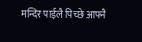मन्दिर पाईलै पिच्छे आफ्नै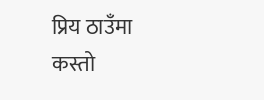प्रिय ठाउँमा
कस्तो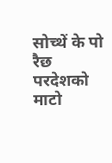सोच्थें के पो रैछ परदेशको माटो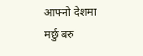आफ्नो देशमा मर्छु बरु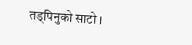तड्पिनुको साटो ।